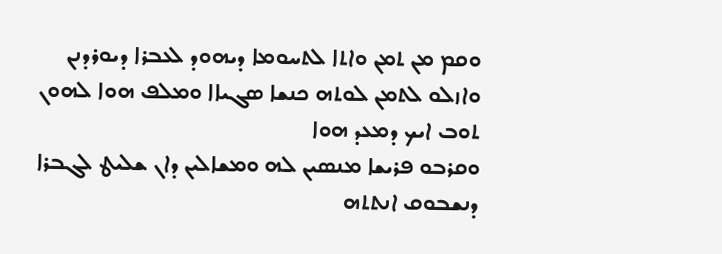ܘܩܡ ܡܢ ܬܡܢ ܘܐܬܐ ܠܬܚܘܡܐ ܕܝܗܘܕ ܠܥܒܪܐ ܕܝܘܪܕܢܢ ܘܐܙܠܘ ܠܬܡܢ ܠܘܬܗ ܟܢܫܐ ܤܓܝܐܐ ܘܡܠܦ ܗܘܐ ܠܗܘܢ ܬܘܒ ܐܝܟ ܕܡܥܕ ܗܘܐ
ܘܩܪܒܘ ܦܪܝܫܐ ܡܢܤܝܢ ܠܗ ܘܡܫܐܠܝܢ ܕܐܢ ܫܠܝܛ ܠܓܒܪܐ ܕܢܫܒܘܩ ܐܢܬܬܗ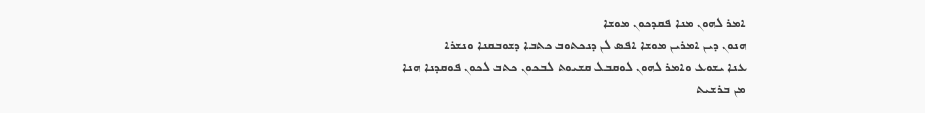ܐܡܪ ܠܗܘܢ ܡܢܐ ܦܩܕܟܘܢ ܡܘܫܐ
ܗܢܘܢ ܕܝܢ ܐܡܪܝܢ ܡܘܫܐ ܐܦܤ ܠܢ ܕܢܟܬܘܒ ܟܬܒܐ ܕܫܘܒܩܢܐ ܘܢܫܪܐ
ܥܢܐ ܝܫܘܥ ܘܐܡܪ ܠܗܘܢ ܠܘܩܒܠ ܩܫܝܘܬ ܠܒܟܘܢ ܟܬܒ ܠܟܘܢ ܦܘܩܕܢܐ ܗܢܐ
ܡܢ ܒܪܫܝܬ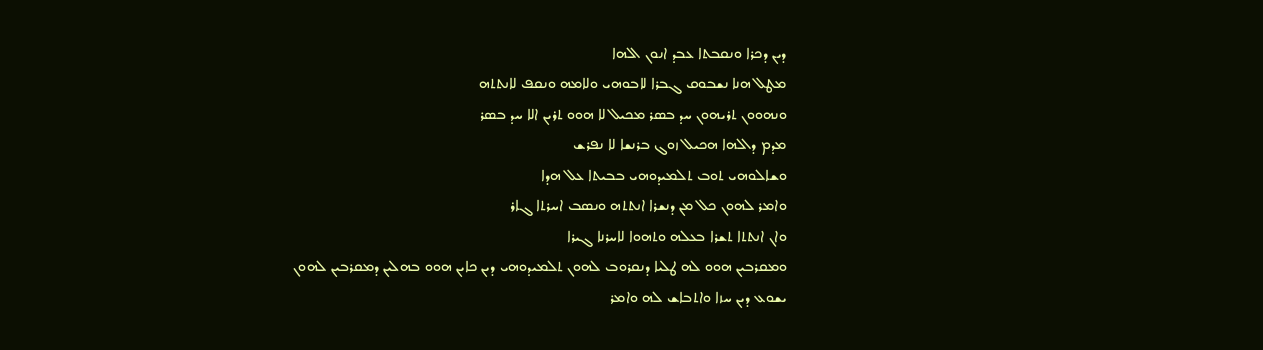ܕܝܢ ܕܟܪܐ ܘܢܩܒܬܐ ܥܒܕ ܐܢܘܢ ܐܠܗܐ
ܡܛܠ ܗܢܐ ܢܫܒܘܩ ܓܒܪܐ ܠܐܒܘܗܝ ܘܠܐܡܗ ܘܢܩܦ ܠܐܢܬܬܗ
ܘܢܗܘܘܢ ܬܪܝܗܘܢ ܚܕ ܒܤܪ ܡܟܝܠ ܠܐ ܗܘܘ ܬܪܝܢ ܐܠܐ ܚܕ ܒܤܪ
ܡܕܡ ܕܐܠܗܐ ܗܟܝܠ ܙܘܓ ܒܪܢܫܐ ܠܐ ܢܦܪܫ
ܘܫܐܠܘܗܝ ܬܘܒ ܬܠܡܝܕܘܗܝ ܒܒܝܬܐ ܥܠ ܗܕܐ
ܘܐܡܪ ܠܗܘܢ ܟܠ ܡܢ ܕܢܫܪܐ ܐܢܬܬܗ ܘܢܤܒ ܐܚܪܬܐ ܓܐܪ
ܘܐܢ ܐܢܬܬܐ ܬܫܪܐ ܒܥܠܗ ܘܬܗܘܐ ܠܐܚܪܢܐ ܓܝܪܐ
ܘܡܩܪܒܝܢ ܗܘܘ ܠܗ ܛܠܝܐ ܕܢܩܪܘܒ ܠܗܘܢ ܬܠܡܝܕܘܗܝ ܕܝܢ ܟܐܝܢ ܗܘܘ ܒܗܠܝܢ ܕܡܩܪܒܝܢ ܠܗܘܢ
ܝܫܘܥ ܕܝܢ ܚܙܐ ܘܐܬܒܐܫ ܠܗ ܘܐܡܪ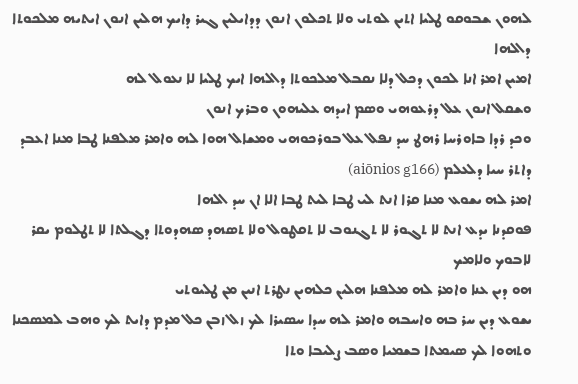ܠܗܘܢ ܫܒܘܩܘ ܛܠܝܐ ܐܬܝܢ ܠܘܬܝ ܘܠܐ ܬܟܠܘܢ ܐܢܘܢ ܕܕܐܝܠܝܢ ܓܝܪ ܕܐܝܟ ܗܠܝܢ ܐܢܘܢ ܐܝܬܝܗ ܡܠܟܘܬܐ ܕܐܠܗܐ
ܐܡܝܢ ܐܡܪ ܐܢܐ ܠܟܘܢ ܕܟܠ ܕܠܐ ܢܩܒܠ ܡܠܟܘܬܐ ܕܐܠܗܐ ܐܝܟ ܛܠܝܐ ܠܐ ܢܥܘܠ ܠܗ
ܘܫܩܠ ܐܢܘܢ ܥܠ ܕܪܥܘܗܝ ܘܤܡ ܐܝܕܗ ܥܠܝܗܘܢ ܘܒܪܟ ܐܢܘܢ
ܘܟܕ ܪܕܐ ܒܐܘܪܚܐ ܪܗܛ ܚܕ ܢܦܠ ܥܠ ܒܘܪܟܘܗܝ ܘܡܫܐܠ ܗܘܐ ܠܗ ܘܐܡܪ ܡܠܦܢܐ ܛܒܐ ܡܢܐ ܐܥܒܕ ܕܐܬܪ ܚܝܐ ܕܠܥܠܡ (aiōnios g166)
ܐܡܪ ܠܗ ܝܫܘܥ ܡܢܐ ܩܪܐ ܐܢܬ ܠܝ ܛܒܐ ܠܝܬ ܛܒܐ ܐܠܐ ܐܢ ܚܕ ܐܠܗܐ
ܦܘܩܕܢܐ ܝܕܥ ܐܢܬ ܠܐ ܬܓܘܪ ܠܐ ܬܓܢܘܒ ܠܐ ܬܩܛܘܠ ܘܠܐ ܬܤܗܕ ܤܗܕܘܬܐ ܕܓܠܬܐ ܠܐ ܬܛܠܘܡ ܝܩܪ ܠܐܒܘܟ ܘܠܐܡܟ
ܗܘ ܕܝܢ ܥܢܐ ܘܐܡܪ ܠܗ ܡܠܦܢܐ ܗܠܝܢ ܟܠܗܝܢ ܢܛܪܬ ܐܢܝܢ ܡܢ ܛܠܝܘܬܝ
ܝܫܘܥ ܕܝܢ ܚܪ ܒܗ ܘܐܚܒܗ ܘܐܡܪ ܠܗ ܚܕܐ ܚܤܝܪܐ ܠܟ ܙܠ ܙܒܢ ܟܠ ܡܕܡ ܕܐܝܬ ܠܟ ܘܗܒ ܠܡܤܟܢܐ ܘܬܗܘܐ ܠܟ ܤܝܡܬܐ ܒܫܡܝܐ ܘܤܒ ܨܠܝܒܐ ܘܬܐ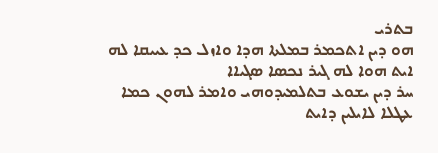ܒܬܪܝ
ܗܘ ܕܝܢ ܐܬܟܡܪ ܒܡܠܬܐ ܗܕܐ ܘܐܙܠ ܟܕ ܥܝܝܩܐ ܠܗ ܐܝܬ ܗܘܐ ܠܗ ܓܝܪ ܢܟܤܐ ܤܓܝܐܐ
ܚܪ ܕܝܢ ܝܫܘܥ ܒܬܠܡܝܕܘܗܝ ܘܐܡܪ ܠܗܘܢ ܟܡܐ ܥܛܠܐ ܠܐܝܠܝܢ ܕܐܝܬ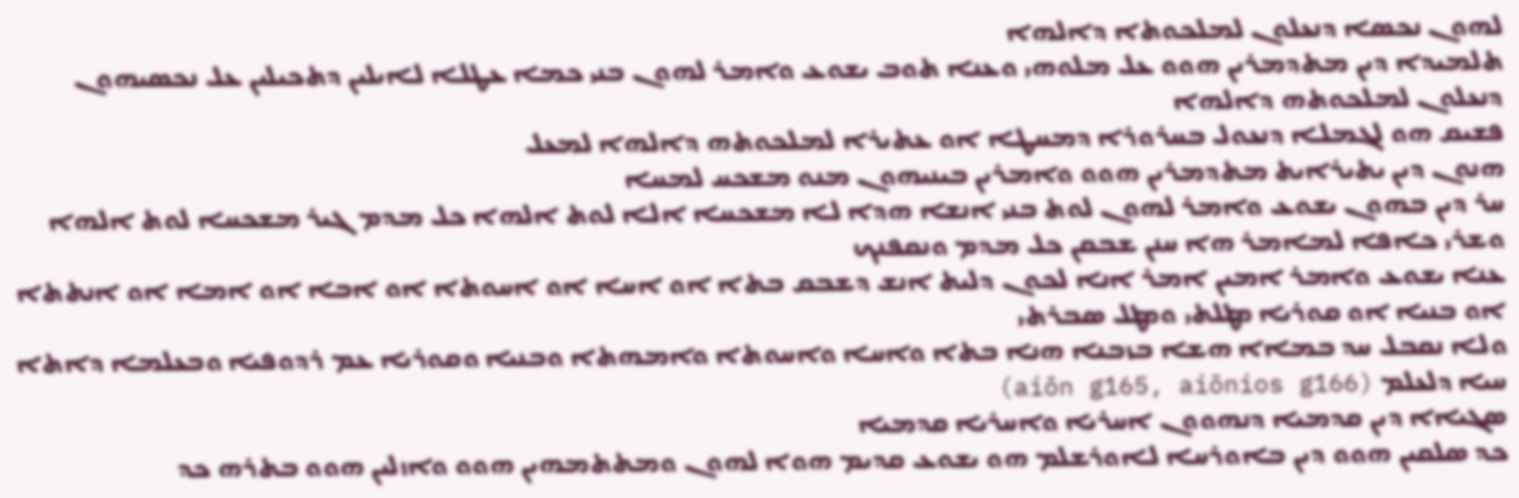ܠܗܘܢ ܢܟܤܐ ܕܢܥܠܘܢ ܠܡܠܟܘܬܐ ܕܐܠܗܐ
ܬܠܡܝܕܐ ܕܝܢ ܡܬܕܡܪܝܢ ܗܘܘ ܥܠ ܡܠܘܗܝ ܘܥܢܐ ܬܘܒ ܝܫܘܥ ܘܐܡܪ ܠܗܘܢ ܒܢܝ ܟܡܐ ܥܛܠܐ ܠܐܝܠܝܢ ܕܬܟܝܠܝܢ ܥܠ ܢܟܤܝܗܘܢ ܕܢܥܠܘܢ ܠܡܠܟܘܬܗ ܕܐܠܗܐ
ܦܫܝܩ ܗܘ ܠܓܡܠܐ ܕܢܥܘܠ ܒܚܪܘܪܐ ܕܡܚܛܐ ܐܘ ܥܬܝܪܐ ܠܡܠܟܘܬܗ ܕܐܠܗܐ ܠܡܥܠ
ܗܢܘܢ ܕܝܢ ܝܬܝܪܐܝܬ ܡܬܕܡܪܝܢ ܗܘܘ ܘܐܡܪܝܢ ܒܝܢܝܗܘܢ ܡܢܘ ܡܫܟܚ ܠܡܚܐ
ܚܪ ܕܝܢ ܒܗܘܢ ܝܫܘܥ ܘܐܡܪ ܠܗܘܢ ܠܘܬ ܒܢܝ ܐܢܫܐ ܗܕܐ ܠܐ ܡܫܟܚܐ ܐܠܐ ܠܘܬ ܐܠܗܐ ܟܠ ܡܕܡ ܓܝܪ ܡܫܟܚܐ ܠܘܬ ܐܠܗܐ
ܘܫܪܝ ܟܐܦܐ ܠܡܐܡܪ ܗܐ ܚܢܢ ܫܒܩܢ ܟܠ ܡܕܡ ܘܢܩܦܢܟ
ܥܢܐ ܝܫܘܥ ܘܐܡܪ ܐܡܝܢ ܐܡܪ ܐܢܐ ܠܟܘܢ ܕܠܝܬ ܐܢܫ ܕܫܒܩ ܒܬܐ ܐܘ ܐܚܐ ܐܘ ܐܚܘܬܐ ܐܘ ܐܒܐ ܐܘ ܐܡܐ ܐܘ ܐܢܬܬܐ ܐܘ ܒܢܝܐ ܐܘ ܩܘܪܝܐ ܡܛܠܬܝ ܘܡܛܠ ܤܒܪܬܝ
ܘܠܐ ܢܩܒܠ ܚܕ ܒܡܐܐ ܗܫܐ ܒܙܒܢܐ ܗܢܐ ܒܬܐ ܘܐܚܐ ܘܐܚܘܬܐ ܘܐܡܗܬܐ ܘܒܢܝܐ ܘܩܘܪܝܐ ܥܡ ܪܕܘܦܝܐ ܘܒܥܠܡܐ ܕܐܬܐ ܚܝܐ ܕܠܥܠܡ (aiōn g165, aiōnios g166)
ܤܓܝܐܐ ܕܝܢ ܩܕܡܝܐ ܕܢܗܘܘܢ ܐܚܪܝܐ ܘܐܚܪܝܐ ܩܕܡܝܐ
ܟܕ ܤܠܩܝܢ ܗܘܘ ܕܝܢ ܒܐܘܪܚܐ ܠܐܘܪܫܠܡ ܗܘ ܝܫܘܥ ܩܕܝܡ ܗܘܐ ܠܗܘܢ ܘܡܬܬܡܗܝܢ ܗܘܘ ܘܐܙܠܝܢ ܗܘܘ ܒܬܪܗ ܟܕ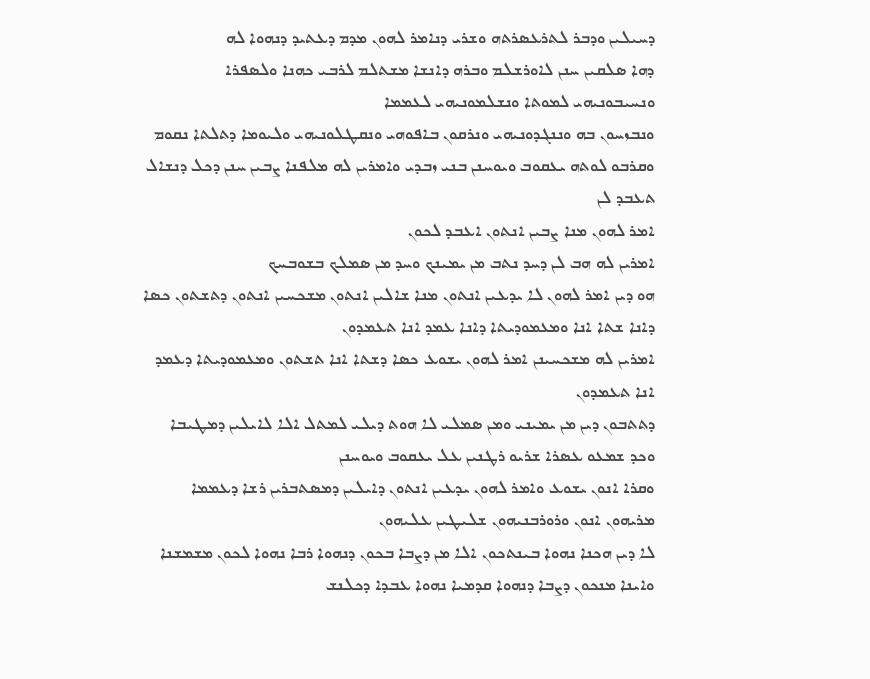ܕܚܝܠܝܢ ܘܕܒܪ ܠܬܪܥܤܪܬܗ ܘܫܪܝ ܕܢܐܡܪ ܠܗܘܢ ܡܕܡ ܕܥܬܝܕ ܕܢܗܘܐ ܠܗ
ܕܗܐ ܤܠܩܝܢ ܚܢܢ ܠܐܘܪܫܠܡ ܘܒܪܗ ܕܐܢܫܐ ܡܫܬܠܡ ܠܪܒܝ ܟܗܢܐ ܘܠܤܦܪܐ ܘܢܚܝܒܘܢܝܗܝ ܠܡܘܬܐ ܘܢܫܠܡܘܢܝܗܝ ܠܥܡܡܐ
ܘܢܒܙܚܘܢ ܒܗ ܘܢܢܓܕܘܢܝܗܝ ܘܢܪܩܘܢ ܒܐܦܘܗܝ ܘܢܩܛܠܘܢܝܗܝ ܘܠܝܘܡܐ ܕܬܠܬܐ ܢܩܘܡ
ܘܩܪܒܘ ܠܘܬܗ ܝܥܩܘܒ ܘܝܘܚܢܢ ܒܢܝ ܙܒܕܝ ܘܐܡܪܝܢ ܠܗ ܡܠܦܢܐ ܨܒܝܢ ܚܢܢ ܕܟܠ ܕܢܫܐܠ ܬܥܒܕ ܠܢ
ܐܡܪ ܠܗܘܢ ܡܢܐ ܨܒܝܢ ܐܢܬܘܢ ܐܥܒܕ ܠܟܘܢ
ܐܡܪܝܢ ܠܗ ܗܒ ܠܢ ܕܚܕ ܢܬܒ ܡܢ ܝܡܝܢܟ ܘܚܕ ܡܢ ܤܡܠܟ ܒܫܘܒܚܟ
ܗܘ ܕܝܢ ܐܡܪ ܠܗܘܢ ܠܐ ܝܕܥܝܢ ܐܢܬܘܢ ܡܢܐ ܫܐܠܝܢ ܐܢܬܘܢ ܡܫܟܚܝܢ ܐܢܬܘܢ ܕܬܫܬܘܢ ܟܤܐ ܕܐܢܐ ܫܬܐ ܐܢܐ ܘܡܥܡܘܕܝܬܐ ܕܐܢܐ ܥܡܕ ܐܢܐ ܬܥܡܕܘܢ
ܐܡܪܝܢ ܠܗ ܡܫܟܚܝܢܢ ܐܡܪ ܠܗܘܢ ܝܫܘܥ ܟܤܐ ܕܫܬܐ ܐܢܐ ܬܫܬܘܢ ܘܡܥܡܘܕܝܬܐ ܕܥܡܕ ܐܢܐ ܬܥܡܕܘܢ
ܕܬܬܒܘܢ ܕܝܢ ܡܢ ܝܡܝܢܝ ܘܡܢ ܤܡܠܝ ܠܐ ܗܘܬ ܕܝܠܝ ܠܡܬܠ ܐܠܐ ܠܐܝܠܝܢ ܕܡܛܝܒܐ
ܘܟܕ ܫܡܥܘ ܥܤܪܐ ܫܪܝܘ ܪܛܢܝܢ ܥܠ ܝܥܩܘܒ ܘܝܘܚܢܢ
ܘܩܪܐ ܐܢܘܢ ܝܫܘܥ ܘܐܡܪ ܠܗܘܢ ܝܕܥܝܢ ܐܢܬܘܢ ܕܐܝܠܝܢ ܕܡܤܬܒܪܝܢ ܪܫܐ ܕܥܡܡܐ ܡܪܝܗܘܢ ܐܢܘܢ ܘܪܘܪܒܢܝܗܘܢ ܫܠܝܛܝܢ ܥܠܝܗܘܢ
ܠܐ ܕܝܢ ܗܟܢܐ ܢܗܘܐ ܒܝܢܬܟܘܢ ܐܠܐ ܡܢ ܕܨܒܐ ܒܟܘܢ ܕܢܗܘܐ ܪܒܐ ܢܗܘܐ ܠܟܘܢ ܡܫܡܫܢܐ
ܘܐܝܢܐ ܡܢܟܘܢ ܕܨܒܐ ܕܢܗܘܐ ܩܕܡܝܐ ܢܗܘܐ ܥܒܕܐ ܕܟܠܢܫ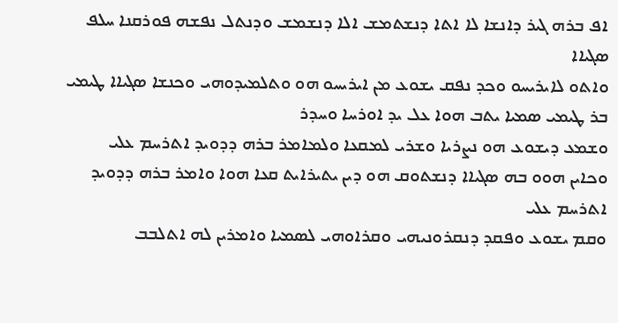ܐܦ ܒܪܗ ܓܝܪ ܕܐܢܫܐ ܠܐ ܐܬܐ ܕܢܫܬܡܫ ܐܠܐ ܕܢܫܡܫ ܘܕܢܬܠ ܢܦܫܗ ܦܘܪܩܢܐ ܚܠܦ ܤܓܝܐܐ
ܘܐܬܘ ܠܐܝܪܝܚܘ ܘܟܕ ܢܦܩ ܝܫܘܥ ܡܢ ܐܝܪܝܚܘ ܗܘ ܘܬܠܡܝܕܘܗܝ ܘܟܢܫܐ ܤܓܝܐܐ ܛܝܡܝ ܒܪ ܛܝܡܝ ܤܡܝܐ ܝܬܒ ܗܘܐ ܥܠ ܝܕ ܐܘܪܚܐ ܘܚܕܪ
ܘܫܡܥ ܕܝܫܘܥ ܗܘ ܢܨܪܝܐ ܘܫܪܝ ܠܡܩܥܐ ܘܠܡܐܡܪ ܒܪܗ ܕܕܘܝܕ ܐܬܪܚܡ ܥܠܝ
ܘܟܐܝܢ ܗܘܘ ܒܗ ܤܓܝܐܐ ܕܢܫܬܘܩ ܗܘ ܕܝܢ ܝܬܝܪܐܝܬ ܩܥܐ ܗܘܐ ܘܐܡܪ ܒܪܗ ܕܕܘܝܕ ܐܬܪܚܡ ܥܠܝ
ܘܩܡ ܝܫܘܥ ܘܦܩܕ ܕܢܩܪܘܢܝܗܝ ܘܩܪܐܘܗܝ ܠܤܡܝܐ ܘܐܡܪܝܢ ܠܗ ܐܬܠܒܒ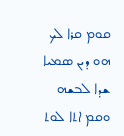ܩܘܡ ܩܪܐ ܠܟ
ܗܘ ܕܝܢ ܤܡܝܐ ܫܕܐ ܠܒܫܗ ܘܩܡ ܐܬܐ ܠܘܬ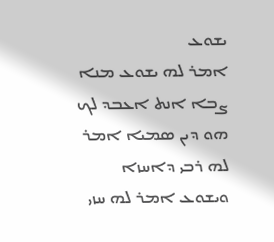ܝܫܘܥ
ܐܡܪ ܠܗ ܝܫܘܥ ܡܢܐ ܨܒܐ ܐܢܬ ܐܥܒܕ ܠܟ ܗܘ ܕܝܢ ܤܡܝܐ ܐܡܪ ܠܗ ܪܒܝ ܕܐܚܙܐ
ܘܝܫܘܥ ܐܡܪ ܠܗ ܚܙܝ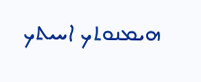ܗܝܡܢܘܬܟ ܐܚܝܬܟ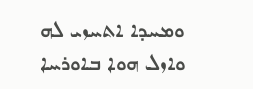ܘܡܚܕܐ ܐܬܚܙܝ ܠܗ ܘܐܙܠ ܗܘܐ ܒܐܘܪܚܐ